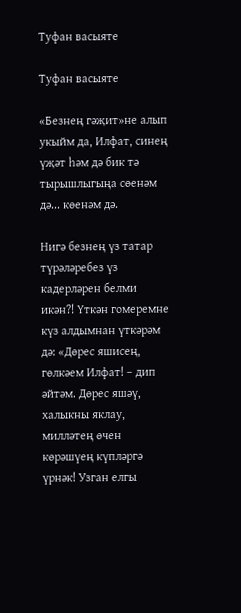Туфан васыяте

Туфан васыяте

«Безнең гәҗит»не алып укыйм да, Илфат, синең үҗәт һәм дә бик тә тырышлыгыңа сөенәм дә... көенәм дә.

Нигә безнең үз татар түрәләребез үз кадерләрен белми икән?! Үткән гомеремне күз алдымнан үткәрәм дә: «Дөрес яшисең, гөлкәем Илфат! – дип әйтәм. Дөрес яшәү, халыкны яклау, милләтең өчен көрәшүең күпләргә үрнәк! Узган елгы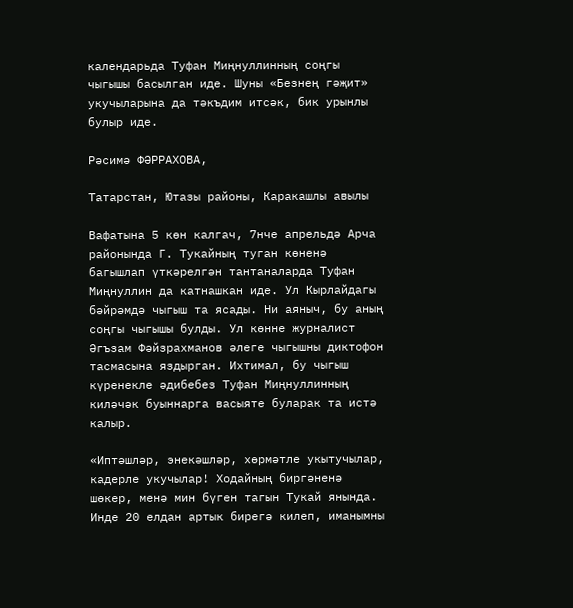календарьда Туфан Миңнуллинның соңгы чыгышы басылган иде. Шуны «Безнең гәҗит» укучыларына да тәкъдим итсәк, бик урынлы булыр иде.

Рәсимә ФӘРРАХОВА,

Татарстан, Ютазы районы, Каракашлы авылы

Вафатына 5 көн калгач, 7нче апрельдә Арча районында Г. Тукайның туган көненә багышлап үткәрелгән тантаналарда Туфан Миңнуллин да катнашкан иде. Ул Кырлайдагы бәйрәмдә чыгыш та ясады. Ни аяныч, бу аның соңгы чыгышы булды. Ул көнне журналист Әгъзам Фәйзрахманов әлеге чыгышны диктофон тасмасына яздырган. Ихтимал, бу чыгыш күренекле әдибебез Туфан Миңнуллинның киләчәк буыннарга васыяте буларак та истә калыр.

«Иптәшләр, энекәшләр, хөрмәтле укытучылар, кадерле укучылар! Ходайның биргәненә шөкер, менә мин бүген тагын Тукай янында. Инде 20 елдан артык бирегә килеп, иманымны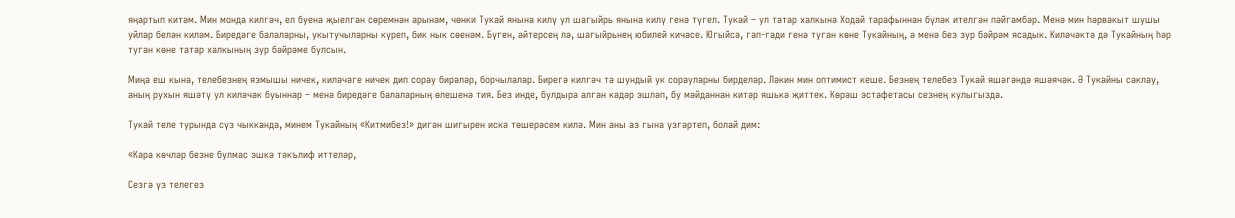яңартып китәм. Мин монда килгәч, ел буена җыелган сөремнән арынам, чөнки Тукай янына килү ул шагыйрь янына килү генә түгел. Тукай – ул татар халкына Ходай тарафыннан бүләк ителгән пәйгамбәр. Менә мин һәрвакыт шушы уйлар белән киләм. Биредәге балаларны, укытучыларны күреп, бик нык сөенәм. Бүген, әйтерсең лә, шагыйрьнең юбилей кичәсе. Югыйсә, гап-гади генә туган көне Тукайның, ә менә без зур бәйрәм ясадык. Киләчәктә дә Тукайның һәр туган көне татар халкының зур бәйрәме булсын.

Миңа еш кына, телебезнең язмышы ничек, киләчәге ничек дип сорау бирәләр, борчылалар. Бирегә килгәч тә шундый ук сорауларны бирделәр. Ләкин мин оптимист кеше. Безнең телебез Тукай яшәгәндә яшәячәк. Ә Тукайны саклау, аның рухын яшәтү ул киләчәк буыннар – менә биредәге балаларның өлешенә тия. Без инде, булдыра алган кадәр эшләп, бу мәйданнан китәр яшькә җиттек. Көрәш эстафетасы сезнең кулыгызда.

Тукай теле турында сүз чыкканда, минем Тукайның «Китмибез!» дигән шигырен искә төшерәсем килә. Мин аны аз гына үзгәртеп, болай дим:

«Кара көчләр безне булмас эшкә тәкълиф иттеләр,

Сезгә үз телегез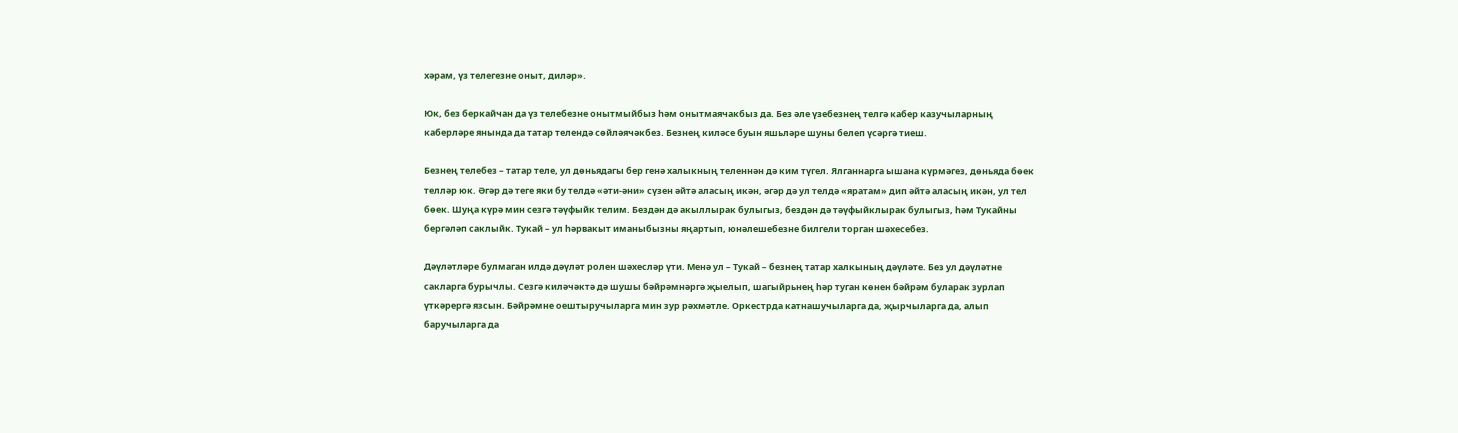хәрам, үз телегезне оныт, диләр».

Юк, без беркайчан да үз телебезне онытмыйбыз һәм онытмаячакбыз да. Без әле үзебезнең телгә кабер казучыларның каберләре янында да татар телендә сөйләячәкбез. Безнең киләсе буын яшьләре шуны белеп үсәргә тиеш.

Безнең телебез – татар теле, ул дөньядагы бер генә халыкның теленнән дә ким түгел. Ялганнарга ышана күрмәгез, дөньяда бөек телләр юк. Әгәр дә теге яки бу телдә «әти-әни» сүзен әйтә аласың икән, әгәр дә ул телдә «яратам» дип әйтә аласың икән, ул тел бөек. Шуңа күрә мин сезгә тәүфыйк телим. Бездән дә акыллырак булыгыз, бездән дә тәүфыйклырак булыгыз, һәм Тукайны бергәләп саклыйк. Тукай – ул һәрвакыт иманыбызны яңартып, юнәлешебезне билгели торган шәхесебез.

Дәүләтләре булмаган илдә дәүләт ролен шәхесләр үти. Менә ул – Тукай – безнең татар халкының дәүләте. Без ул дәүләтне сакларга бурычлы. Сезгә киләчәктә дә шушы бәйрәмнәргә җыелып, шагыйрьнең һәр туган көнен бәйрәм буларак зурлап үткәрергә язсын. Бәйрәмне оештыручыларга мин зур рәхмәтле. Оркестрда катнашучыларга да, җырчыларга да, алып баручыларга да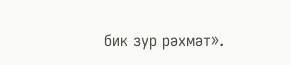бик зур рәхмәт».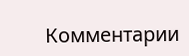Комментарии